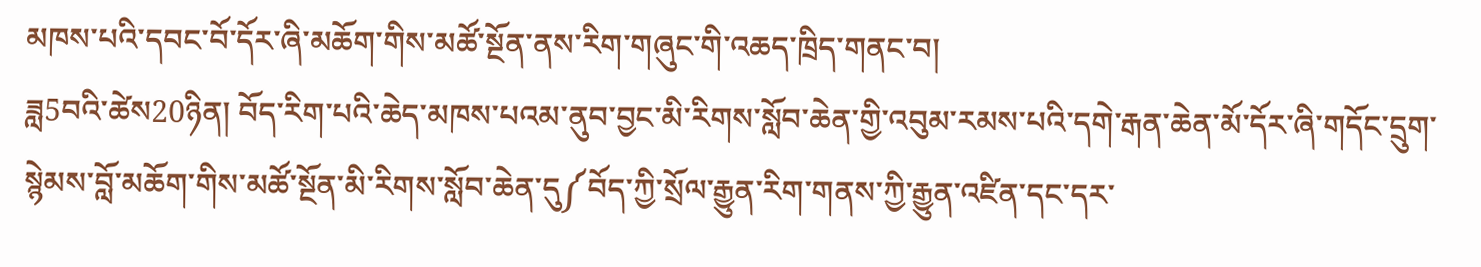མཁས་པའི་དབང་བོ་དོར་ཞི་མཆོག་གིས་མཚོ་སྔོན་ནས་རིག་གཞུང་གི་འཆད་ཁྲིད་གནང་བ།
ཟླ5བའི་ཚེས20ཉིན། བོད་རིག་པའི་ཆེད་མཁས་པའམ་ནུབ་བྱང་མི་རིགས་སློབ་ཆེན་གྱི་འབུམ་རམས་པའི་དགེ་རྒན་ཆེན་མོ་དོར་ཞི་གདོང་དྲུག་སྙེམས་བློ་མཆོག་གིས་མཚོ་སྔོན་མི་རིགས་སློབ་ཆེན་དུ༼བོད་ཀྱི་སྲོལ་རྒྱུན་རིག་གནས་ཀྱི་རྒྱུན་འཛིན་དང་དར་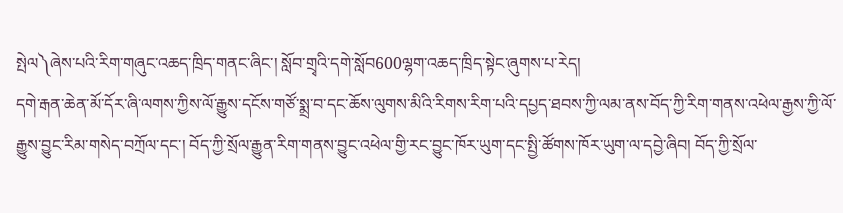སྤེལ༽ཞེས་པའི་རིག་གཞུང་འཆད་ཁྲིད་གནང་ཞིང་། སློབ་གྲྭའི་དགེ་སློབ600ལྷག་འཆད་ཁྲིད་སྟེང་ཞུགས་པ་རེད།
དགེ་རྒན་ཆེན་མོ་དོར་ཞི་ལགས་ཀྱིས་ལོ་རྒྱུས་དངོས་གཙོ་སྨྲ་བ་དང་ཆོས་ལུགས་མིའི་རིགས་རིག་པའི་དཔྱད་ཐབས་ཀྱི་ལམ་ནས་བོད་ཀྱི་རིག་གནས་འཕེལ་རྒྱས་ཀྱི་ལོ་རྒྱུས་བྱུང་རིམ་གསེད་བཀྲོལ་དང་། བོད་ཀྱི་སྲོལ་རྒྱུན་རིག་གནས་བྱུང་འཕེལ་གྱི་རང་བྱུང་ཁོར་ཡུག་དང་སྤྱི་ཚོགས་ཁོར་ཡུག་ལ་དབྱེ་ཞིབ། བོད་ཀྱི་སྲོལ་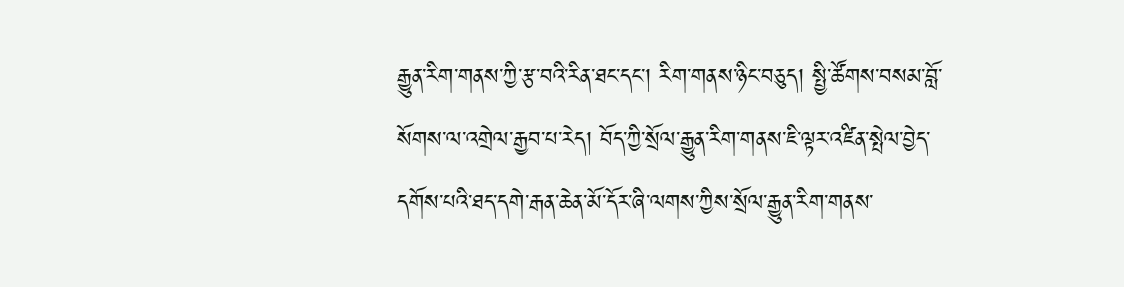རྒྱུན་རིག་གནས་ཀྱི་རྩ་བའི་རིན་ཐང་དང་། རིག་གནས་ཉིང་བཅུད། སྤྱི་ཚོགས་བསམ་བློ་སོགས་ལ་འགྲེལ་རྒྱབ་པ་རེད། བོད་ཀྱི་སྲོལ་རྒྱུན་རིག་གནས་ཇི་ལྟར་འཛིན་སྤེལ་བྱེད་དགོས་པའི་ཐད་དགེ་རྒན་ཆེན་མོ་དོར་ཞི་ལགས་ཀྱིས་སྲོལ་རྒྱུན་རིག་གནས་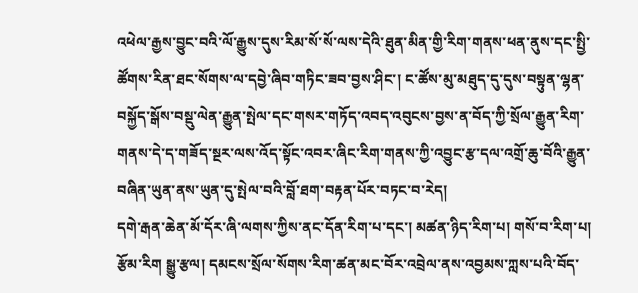འཕེལ་རྒྱས་བྱུང་བའི་ལོ་རྒྱུས་དུས་རིམ་སོ་སོ་ལས་དེའི་ཐུན་མིན་གྱི་རིག་གནས་ཕན་ནུས་དང་སྤྱི་ཚོགས་རིན་ཐང་སོགས་ལ་དབྱེ་ཞིབ་གཏིང་ཟབ་བྱས་ཤིང་། ང་ཚོས་མུ་མཐུད་དུ་དུས་བསྟུན་ལྷན་བསྐྱོད་སྒོས་བསྡུ་ལེན་རྒྱུན་སྤེལ་དང་གསར་གཏོད་འབད་འབུངས་བྱས་ན་བོད་ཀྱི་སྲོལ་རྒྱུན་རིག་གནས་དེ་ད་གཟོད་སྔར་ལས་འོད་སྟོང་འབར་ཞིང་རིག་གནས་ཀྱི་འབྱུང་རྩ་དལ་འགྲོ་ཆུ་བོའི་རྒྱུན་བཞིན་ཡུན་ནས་ཡུན་དུ་སྤེལ་བའི་བློ་ཐག་བརྟན་པོར་བཏང་བ་རེད།
དགེ་རྒན་ཆེན་མོ་དོར་ཞི་ལགས་ཀྱིས་ནང་དོན་རིག་པ་དང་། མཚན་ཉིད་རིག་པ། གསོ་བ་རིག་པ། རྩོམ་རིག སྒྱུ་རྩལ། དམངས་སྲོལ་སོགས་རིག་ཚན་མང་བོར་འབྲེལ་ནས་འབྱམས་ཀླས་པའི་བོད་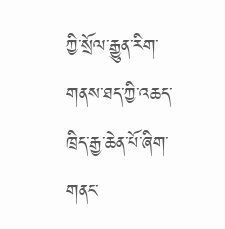ཀྱི་སྲོལ་རྒྱུན་རིག་གནས་ཐད་ཀྱི་འཆད་ཁྲིད་རྒྱ་ཆེན་པོ་ཞིག་གནང་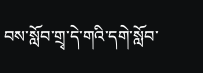བས་སློབ་གྲྭ་དེ་གའི་དགེ་སློབ་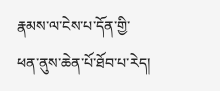རྣམས་ལ་ངེས་པ་དོན་གྱི་ཕན་ནུས་ཆེན་པོ་ཐོབ་པ་རེད།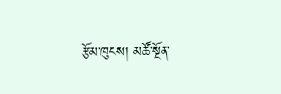རྩོམ་ཁུངས། མཚོ་སྔོན་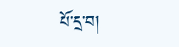པོ་དྲ་བ།